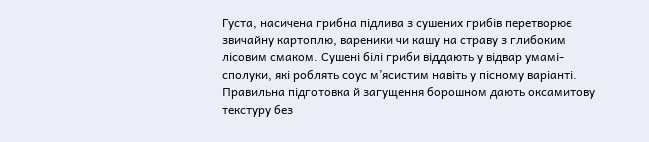Густа, насичена грибна підлива з сушених грибів перетворює звичайну картоплю, вареники чи кашу на страву з глибоким лісовим смаком. Сушені білі гриби віддають у відвар умамі-сполуки, які роблять соус м’ясистим навіть у пісному варіанті. Правильна підготовка й загущення борошном дають оксамитову текстуру без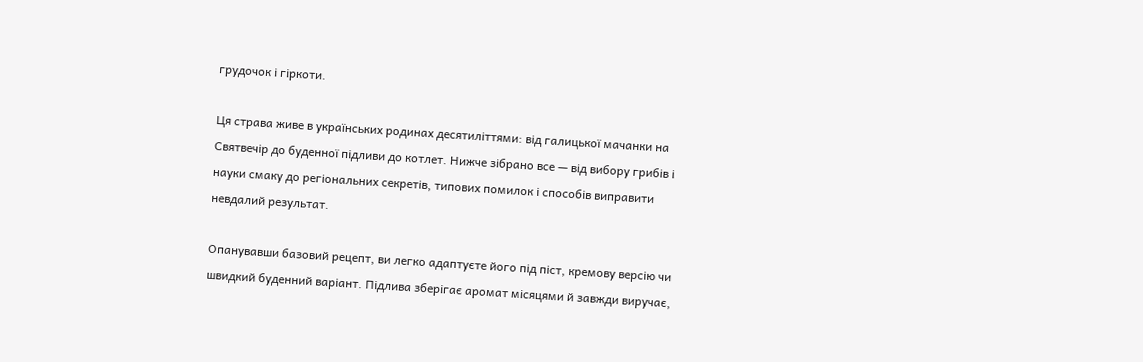грудочок і гіркоти.

Ця страва живе в українських родинах десятиліттями: від галицької мачанки на Святвечір до буденної підливи до котлет. Нижче зібрано все — від вибору грибів і науки смаку до регіональних секретів, типових помилок і способів виправити невдалий результат.

Опанувавши базовий рецепт, ви легко адаптуєте його під піст, кремову версію чи швидкий буденний варіант. Підлива зберігає аромат місяцями й завжди виручає,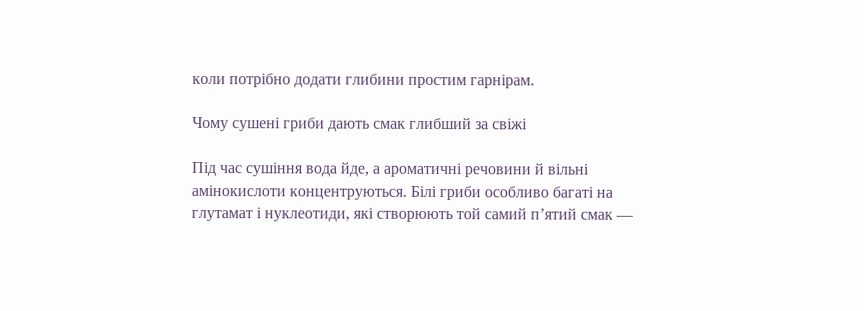коли потрібно додати глибини простим гарнірам.

Чому сушені гриби дають смак глибший за свіжі

Під час сушіння вода йде, а ароматичні речовини й вільні амінокислоти концентруються. Білі гриби особливо багаті на глутамат і нуклеотиди, які створюють той самий п’ятий смак —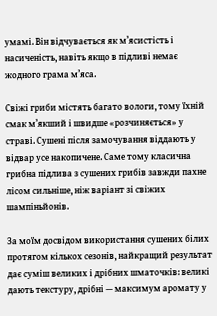умамі. Він відчувається як м’ясистість і насиченість, навіть якщо в підливі немає жодного грама м’яса.

Свіжі гриби містять багато вологи, тому їхній смак м’якший і швидше «розчиняється» у страві. Сушені після замочування віддають у відвар усе накопичене. Саме тому класична грибна підлива з сушених грибів завжди пахне лісом сильніше, ніж варіант зі свіжих шампіньйонів.

За моїм досвідом використання сушених білих протягом кількох сезонів, найкращий результат дає суміш великих і дрібних шматочків: великі дають текстуру, дрібні — максимум аромату у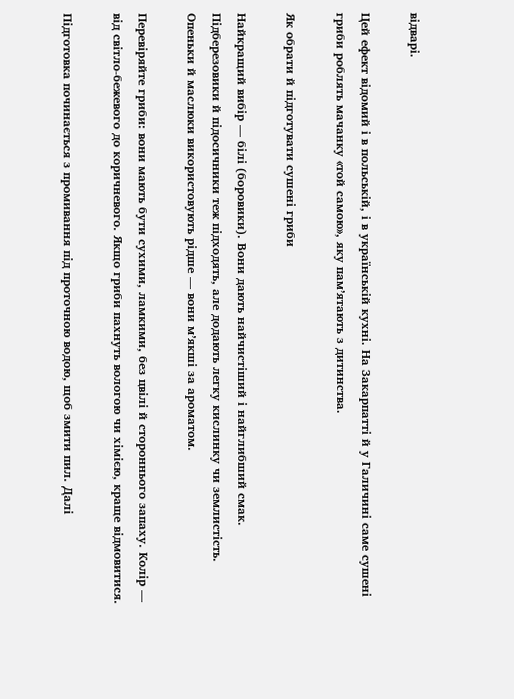відварі.

Цей ефект відомий і в польській, і в українській кухні. На Закарпатті й у Галичині саме сушені гриби роблять мачанку «той самою», яку пам’ятають з дитинства.

Як обрати й підготувати сушені гриби

Найкращий вибір — білі (боровики). Вони дають найчистіший і найглибший смак. Підберезовики й підосичники теж підходять, але додають легку кислинку чи землистість. Опеньки й маслюки використовують рідше — вони м’якші за ароматом.

Перевіряйте гриби: вони мають бути сухими, ламкими, без цвілі й стороннього запаху. Колір — від світло-бежевого до коричневого. Якщо гриби пахнуть вологою чи хімією, краще відмовитися.

Підготовка починається з промивання під проточною водою, щоб змити пил. Далі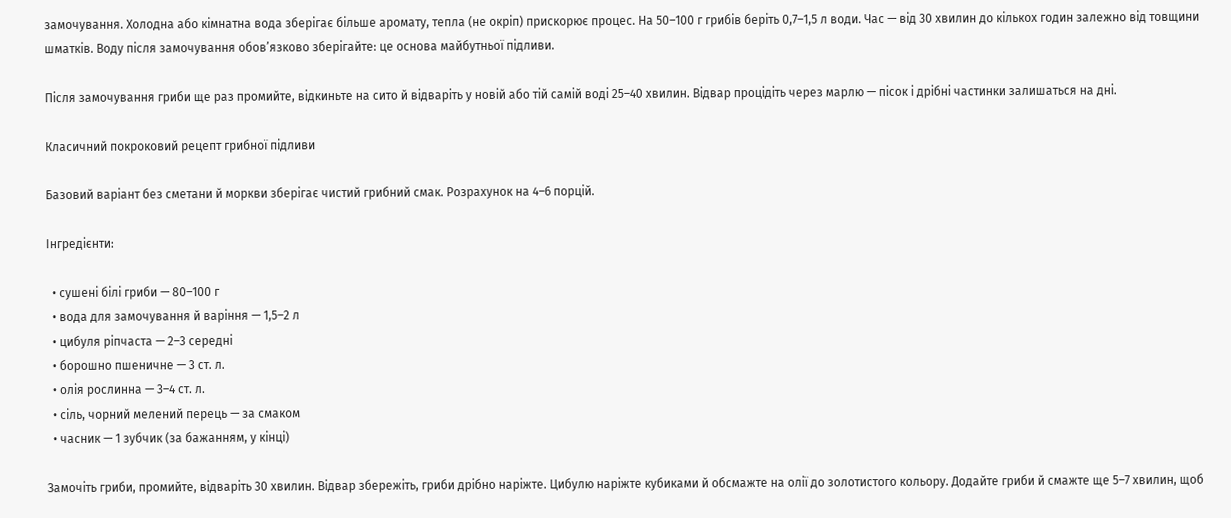замочування. Холодна або кімнатна вода зберігає більше аромату, тепла (не окріп) прискорює процес. На 50–100 г грибів беріть 0,7–1,5 л води. Час — від 30 хвилин до кількох годин залежно від товщини шматків. Воду після замочування обов’язково зберігайте: це основа майбутньої підливи.

Після замочування гриби ще раз промийте, відкиньте на сито й відваріть у новій або тій самій воді 25–40 хвилин. Відвар процідіть через марлю — пісок і дрібні частинки залишаться на дні.

Класичний покроковий рецепт грибної підливи

Базовий варіант без сметани й моркви зберігає чистий грибний смак. Розрахунок на 4–6 порцій.

Інгредієнти:

  • сушені білі гриби — 80–100 г
  • вода для замочування й варіння — 1,5–2 л
  • цибуля ріпчаста — 2–3 середні
  • борошно пшеничне — 3 ст. л.
  • олія рослинна — 3–4 ст. л.
  • сіль, чорний мелений перець — за смаком
  • часник — 1 зубчик (за бажанням, у кінці)

Замочіть гриби, промийте, відваріть 30 хвилин. Відвар збережіть, гриби дрібно наріжте. Цибулю наріжте кубиками й обсмажте на олії до золотистого кольору. Додайте гриби й смажте ще 5–7 хвилин, щоб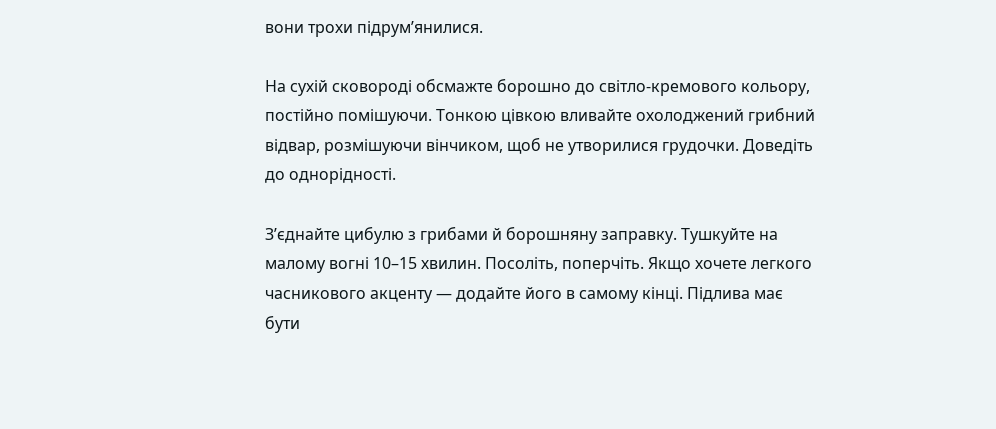вони трохи підрум’янилися.

На сухій сковороді обсмажте борошно до світло-кремового кольору, постійно помішуючи. Тонкою цівкою вливайте охолоджений грибний відвар, розмішуючи вінчиком, щоб не утворилися грудочки. Доведіть до однорідності.

З’єднайте цибулю з грибами й борошняну заправку. Тушкуйте на малому вогні 10–15 хвилин. Посоліть, поперчіть. Якщо хочете легкого часникового акценту — додайте його в самому кінці. Підлива має бути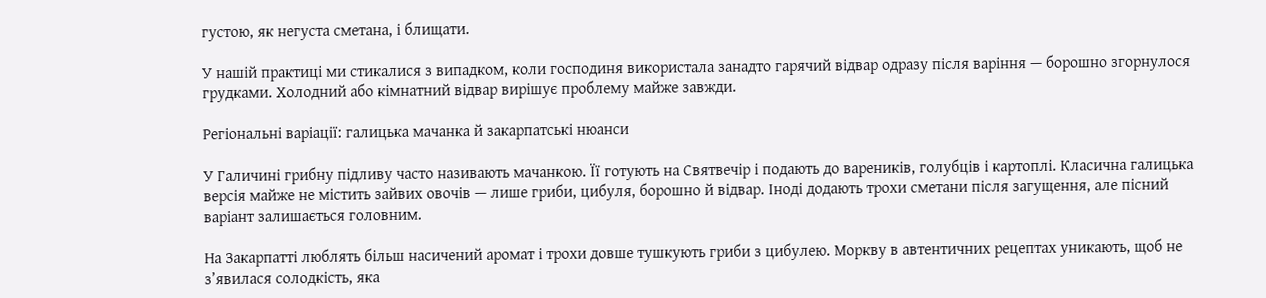густою, як негуста сметана, і блищати.

У нашій практиці ми стикалися з випадком, коли господиня використала занадто гарячий відвар одразу після варіння — борошно згорнулося грудками. Холодний або кімнатний відвар вирішує проблему майже завжди.

Регіональні варіації: галицька мачанка й закарпатські нюанси

У Галичині грибну підливу часто називають мачанкою. Її готують на Святвечір і подають до вареників, голубців і картоплі. Класична галицька версія майже не містить зайвих овочів — лише гриби, цибуля, борошно й відвар. Іноді додають трохи сметани після загущення, але пісний варіант залишається головним.

На Закарпатті люблять більш насичений аромат і трохи довше тушкують гриби з цибулею. Моркву в автентичних рецептах уникають, щоб не з’явилася солодкість, яка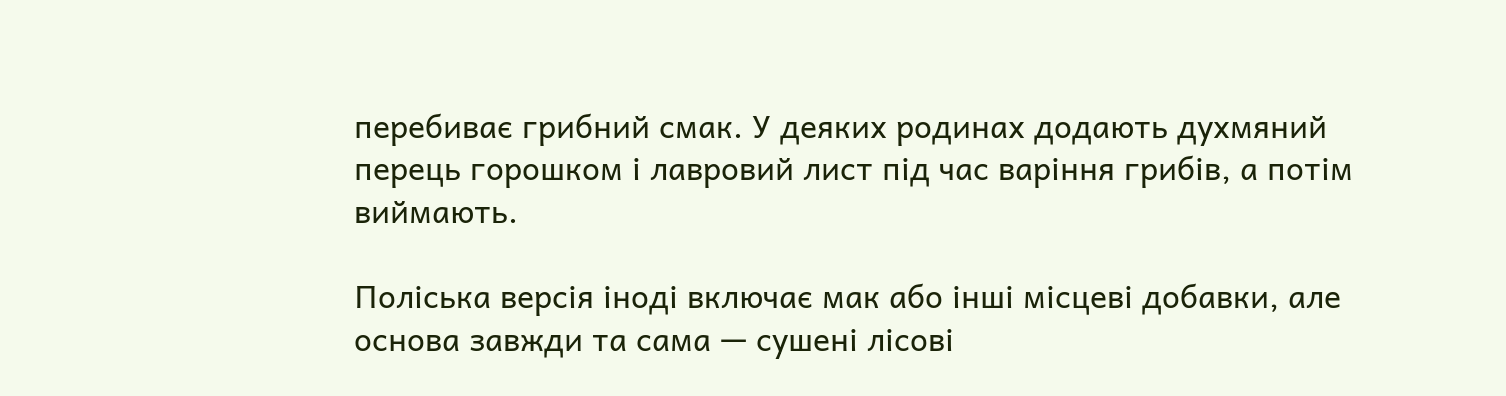перебиває грибний смак. У деяких родинах додають духмяний перець горошком і лавровий лист під час варіння грибів, а потім виймають.

Поліська версія іноді включає мак або інші місцеві добавки, але основа завжди та сама — сушені лісові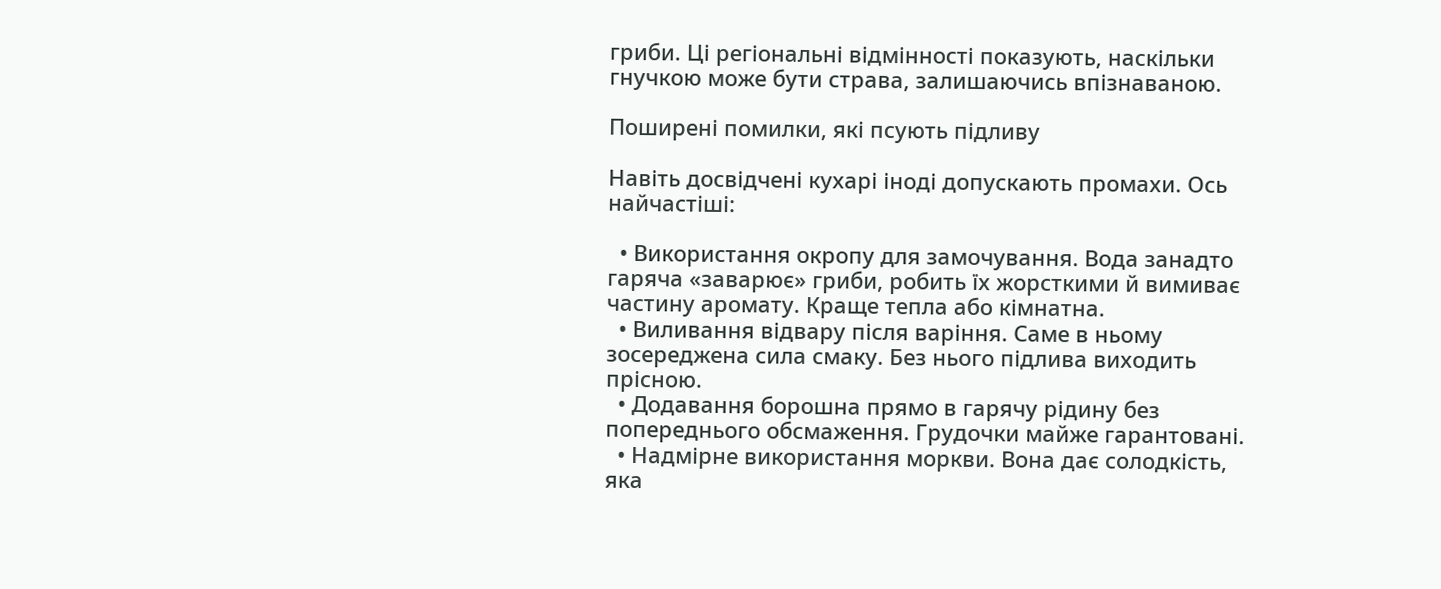гриби. Ці регіональні відмінності показують, наскільки гнучкою може бути страва, залишаючись впізнаваною.

Поширені помилки, які псують підливу

Навіть досвідчені кухарі іноді допускають промахи. Ось найчастіші:

  • Використання окропу для замочування. Вода занадто гаряча «заварює» гриби, робить їх жорсткими й вимиває частину аромату. Краще тепла або кімнатна.
  • Виливання відвару після варіння. Саме в ньому зосереджена сила смаку. Без нього підлива виходить прісною.
  • Додавання борошна прямо в гарячу рідину без попереднього обсмаження. Грудочки майже гарантовані.
  • Надмірне використання моркви. Вона дає солодкість, яка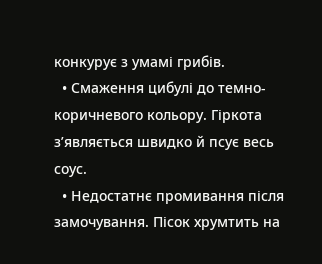конкурує з умамі грибів.
  • Смаження цибулі до темно-коричневого кольору. Гіркота з’являється швидко й псує весь соус.
  • Недостатнє промивання після замочування. Пісок хрумтить на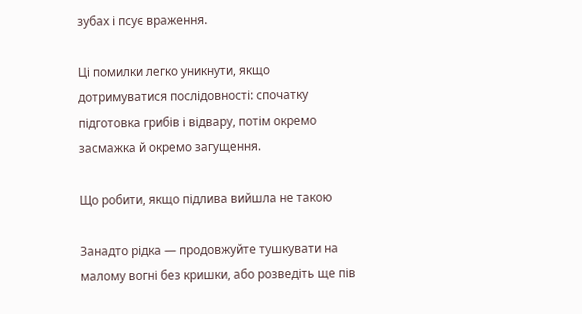зубах і псує враження.

Ці помилки легко уникнути, якщо дотримуватися послідовності: спочатку підготовка грибів і відвару, потім окремо засмажка й окремо загущення.

Що робити, якщо підлива вийшла не такою

Занадто рідка — продовжуйте тушкувати на малому вогні без кришки, або розведіть ще пів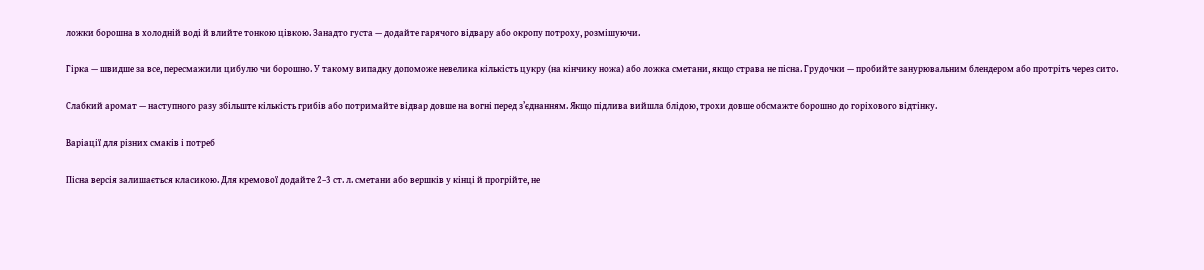ложки борошна в холодній воді й влийте тонкою цівкою. Занадто густа — додайте гарячого відвару або окропу потроху, розмішуючи.

Гірка — швидше за все, пересмажили цибулю чи борошно. У такому випадку допоможе невелика кількість цукру (на кінчику ножа) або ложка сметани, якщо страва не пісна. Грудочки — пробийте занурювальним блендером або протріть через сито.

Слабкий аромат — наступного разу збільште кількість грибів або потримайте відвар довше на вогні перед з’єднанням. Якщо підлива вийшла блідою, трохи довше обсмажте борошно до горіхового відтінку.

Варіації для різних смаків і потреб

Пісна версія залишається класикою. Для кремової додайте 2–3 ст. л. сметани або вершків у кінці й прогрійте, не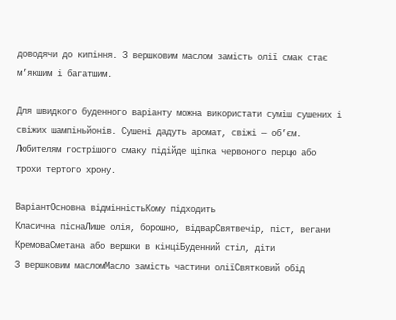доводячи до кипіння. З вершковим маслом замість олії смак стає м’якшим і багатшим.

Для швидкого буденного варіанту можна використати суміш сушених і свіжих шампіньйонів. Сушені дадуть аромат, свіжі — об’єм. Любителям гострішого смаку підійде щіпка червоного перцю або трохи тертого хрону.

ВаріантОсновна відмінністьКому підходить
Класична піснаЛише олія, борошно, відварСвятвечір, піст, вегани
КремоваСметана або вершки в кінціБуденний стіл, діти
З вершковим масломМасло замість частини оліїСвятковий обід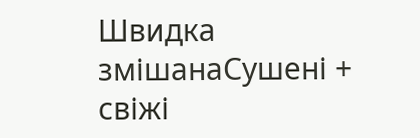Швидка змішанаСушені + свіжі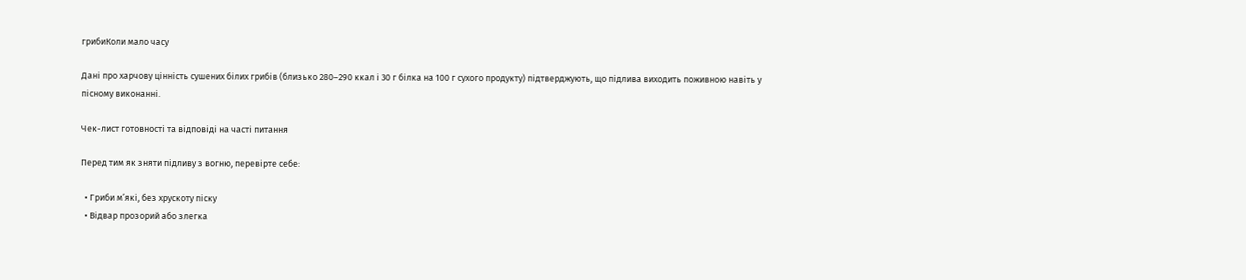грибиКоли мало часу

Дані про харчову цінність сушених білих грибів (близько 280–290 ккал і 30 г білка на 100 г сухого продукту) підтверджують, що підлива виходить поживною навіть у пісному виконанні.

Чек-лист готовності та відповіді на часті питання

Перед тим як зняти підливу з вогню, перевірте себе:

  • Гриби м’які, без хрускоту піску
  • Відвар прозорий або злегка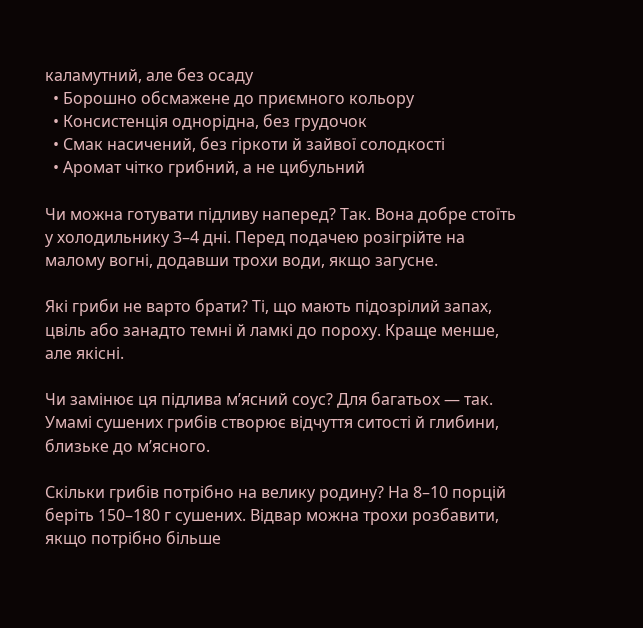каламутний, але без осаду
  • Борошно обсмажене до приємного кольору
  • Консистенція однорідна, без грудочок
  • Смак насичений, без гіркоти й зайвої солодкості
  • Аромат чітко грибний, а не цибульний

Чи можна готувати підливу наперед? Так. Вона добре стоїть у холодильнику 3–4 дні. Перед подачею розігрійте на малому вогні, додавши трохи води, якщо загусне.

Які гриби не варто брати? Ті, що мають підозрілий запах, цвіль або занадто темні й ламкі до пороху. Краще менше, але якісні.

Чи замінює ця підлива м’ясний соус? Для багатьох — так. Умамі сушених грибів створює відчуття ситості й глибини, близьке до м’ясного.

Скільки грибів потрібно на велику родину? На 8–10 порцій беріть 150–180 г сушених. Відвар можна трохи розбавити, якщо потрібно більше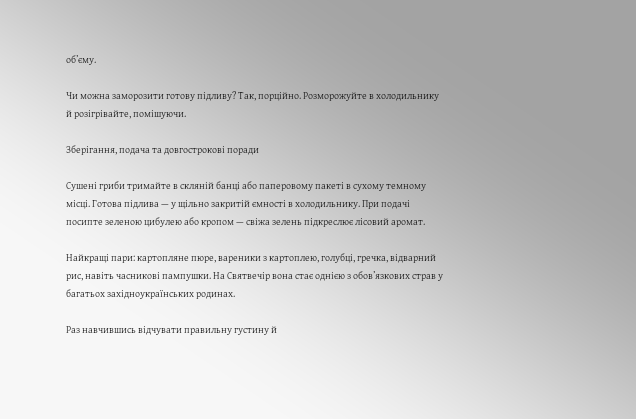об’єму.

Чи можна заморозити готову підливу? Так, порційно. Розморожуйте в холодильнику й розігрівайте, помішуючи.

Зберігання, подача та довгострокові поради

Сушені гриби тримайте в скляній банці або паперовому пакеті в сухому темному місці. Готова підлива — у щільно закритій ємності в холодильнику. При подачі посипте зеленою цибулею або кропом — свіжа зелень підкреслює лісовий аромат.

Найкращі пари: картопляне пюре, вареники з картоплею, голубці, гречка, відварний рис, навіть часникові пампушки. На Святвечір вона стає однією з обов’язкових страв у багатьох західноукраїнських родинах.

Раз навчившись відчувати правильну густину й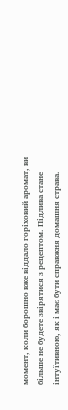момент, коли борошно вже віддало горіховий аромат, ви більше не будете звірятися з рецептом. Підлива стане інтуїтивною, як і має бути справжня домашня страва.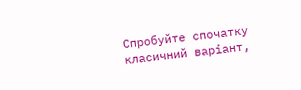Спробуйте спочатку класичний варіант,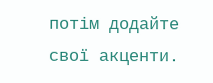потім додайте свої акценти.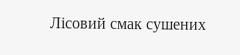Лісовий смак сушених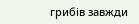грибів завжди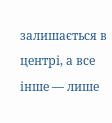залишається в центрі, а все інше — лише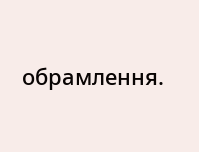обрамлення.